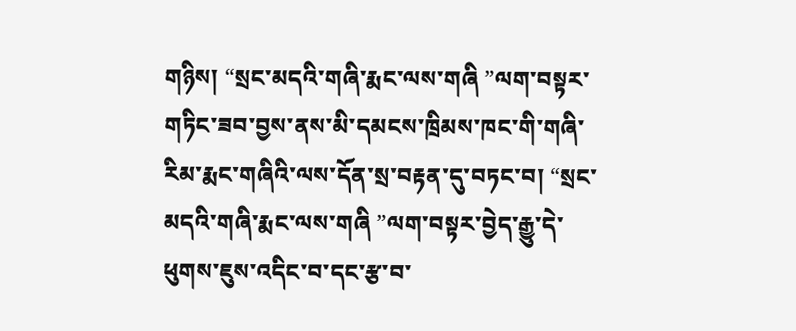གཉིས། “སྲང་མདའི་གཞི་རྨང་ལས་གཞི ”ལག་བསྟར་གཏིང་ཟབ་བྱས་ནས་མི་དམངས་ཁྲིམས་ཁང་གི་གཞི་རིམ་རྨང་གཞིའི་ལས་དོན་སྲ་བརྟན་དུ་བཏང་བ། “སྲང་མདའི་གཞི་རྨང་ལས་གཞི ”ལག་བསྟར་བྱེད་རྒྱུ་དེ་ཕུགས་ཇུས་འདིང་བ་དང་རྩ་བ་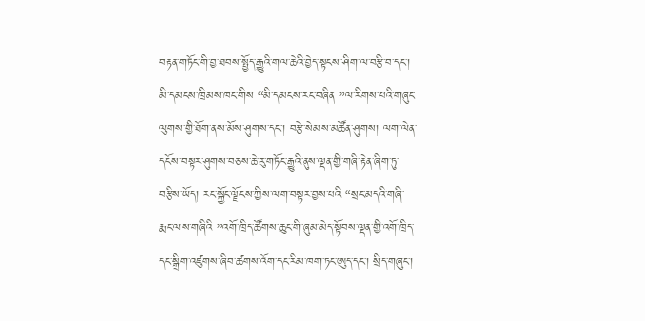བརྟན་གཏོང་གི་བྱ་ཐབས་སྤྱོད་རྒྱུའི་གལ་ཆེའི་བྱེད་སྟངས་ཤིག་ལ་བརྩི་བ་དང་། མི་དམངས་ཁྲིམས་ཁང་གིས “མི་དམངས་རང་བཞིན ”ལ་རིགས་པའི་གཞུང་ལུགས་གྱི་ཐོག་ནས་མོས་ཤུགས་དང་། བརྩེ་སེམས་མཚོན་ཤུགས། ལག་ལེན་དངོས་བསྟར་ཤུགས་བཅས་ཆེ་རུ་གཏོང་རྒྱུའི་ནུས་ལྡན་གྱི་གཞི་རྟེན་ཞིག་ཏུ་བརྩིས་ཡོད། རང་སྐྱོང་ལྗོངས་ཀྱིས་ལག་བསྟར་བྱས་པའི “སྲང་མདའི་གཞི་རྨང་ལས་གཞིའི ”འགོ་ཁྲིད་ཚོགས་ཆུང་གི་ཞུམ་མེད་སྟོབས་ལྡན་གྱི་འགོ་ཁྲིད་དང་སྒྲིག་འཛུགས་ཞིབ་ཚགས་འོག་དང་རིམ་ཁག་ཏང་ཨུད་དང་། སྲིད་གཞུང་།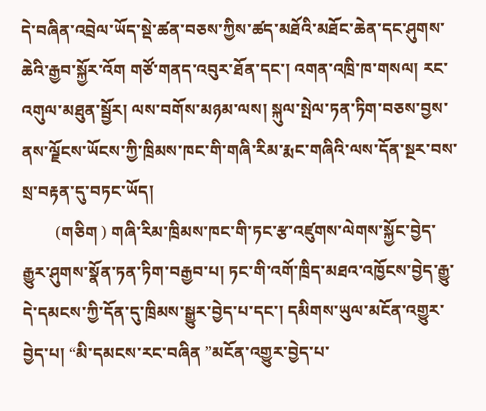དེ་བཞིན་འབྲེལ་ཡོད་སྡེ་ཚན་བཅས་ཀྱིས་ཚད་མཐོའི་མཐོང་ཆེན་དང་ཤུགས་ཆེའི་རྒྱབ་སྐྱོར་འོག གཙོ་གནད་འབུར་ཐོན་དང་། འགན་འཁྲི་ཁ་གསལ། རང་འགུལ་མཐུན་སྦྱོར། ལས་བགོས་མཉམ་ལས། སྐུལ་སྤེལ་ཏན་ཏིག་བཅས་བྱས་ནས་ལྗོངས་ཡོངས་ཀྱི་ཁྲིམས་ཁང་གི་གཞི་རིམ་རྨང་གཞིའི་ལས་དོན་སྔར་བས་སྲ་བརྟན་དུ་བཏང་ཡོད།
        (གཅིག ) གཞི་རིམ་ཁྲིམས་ཁང་གི་ཏང་རྩ་འཛུགས་ལེགས་སྐྱོང་བྱེད་རྒྱུར་ཤུགས་སྣོན་ཏན་ཏིག་བརྒྱབ་པ། ཏང་གི་འགོ་ཁྲིད་མཐའ་འཁྱོངས་བྱེད་རྒྱུ་དེ་དམངས་ཀྱི་དོན་དུ་ཁྲིམས་སྒྱུར་བྱེད་པ་དང་། དམིགས་ཡུལ་མངོན་འགྱུར་བྱེད་པ། “མི་དམངས་རང་བཞིན ”མངོན་འགྱུར་བྱེད་པ་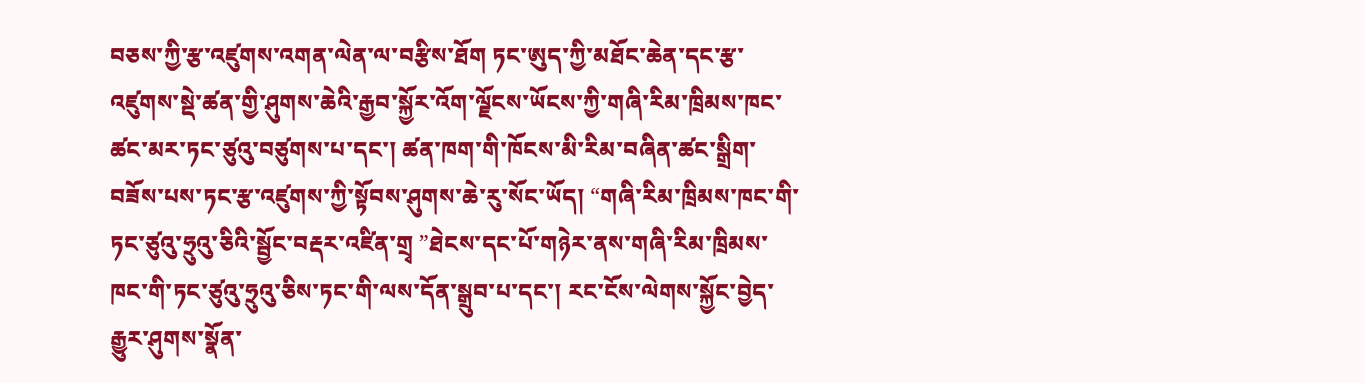བཅས་ཀྱི་རྩ་འཛུགས་འགན་ལེན་ལ་བརྩིས་ཐོག ཏང་ཨུད་ཀྱི་མཐོང་ཆེན་དང་རྩ་འཛུགས་སྡེ་ཚན་གྱི་ཤུགས་ཆེའི་རྒྱབ་སྐྱོར་འོག་ལྗོངས་ཡོངས་ཀྱི་གཞི་རིམ་ཁྲིམས་ཁང་ཚང་མར་ཏང་ཙུའུ་བཙུགས་པ་དང་། ཚན་ཁག་གི་ཁོངས་མི་རིམ་བཞིན་ཚང་སྒྲིག་བཟོས་པས་ཏང་རྩ་འཛུགས་ཀྱི་སྟོབས་ཤུགས་ཆེ་རུ་སོང་ཡོད། “གཞི་རིམ་ཁྲིམས་ཁང་གི་ཏང་ཙུའུ་ཧྲུའུ་ཅིའི་སྦྱོང་བརྡར་འཛིན་གྲྭ ”ཐེངས་དང་པོ་གཉེར་ནས་གཞི་རིམ་ཁྲིམས་ཁང་གི་ཏང་ཙུའུ་ཧྲུའུ་ཅིས་ཏང་གི་ལས་དོན་སྒྲུབ་པ་དང་། རང་ངོས་ལེགས་སྐྱོང་བྱེད་རྒྱུར་ཤུགས་སྣོན་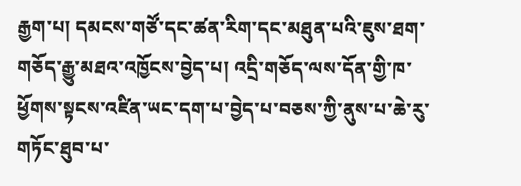རྒྱག་པ། དམངས་གཙོ་དང་ཚན་རིག་དང་མཐུན་པའི་ཇུས་ཐག་གཅོད་རྒྱུ་མཐའ་འཁྱོངས་བྱེད་པ། འདྲི་གཅོད་ལས་དོན་གྱི་ཁ་ཕྱོགས་སྟངས་འཛིན་ཡང་དག་པ་བྱེད་པ་བཅས་ཀྱི་ནུས་པ་ཆེ་རུ་གཏོང་ཐུབ་པ་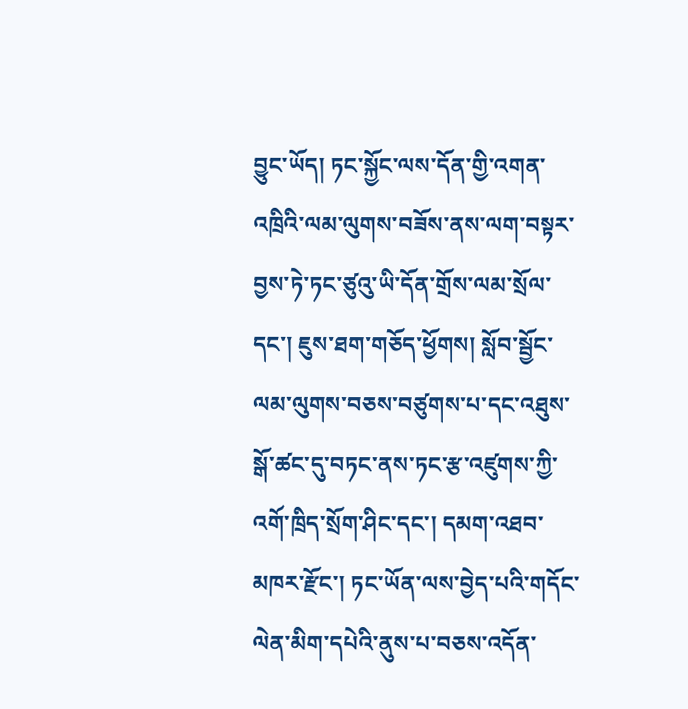བྱུང་ཡོད། ཏང་སྐྱོང་ལས་དོན་གྱི་འགན་འཁྲིའི་ལམ་ལུགས་བཟོས་ནས་ལག་བསྟར་བྱས་ཏེ་ཏང་ཙུའུ་ཡི་དོན་གྲོས་ལམ་སྲོལ་དང་། ཇུས་ཐག་གཅོད་ཕྱོགས། སློབ་སྦྱོང་ལམ་ལུགས་བཅས་བཙུགས་པ་དང་འཐུས་སྒོ་ཚང་དུ་བཏང་ནས་ཏང་རྩ་འཛུགས་ཀྱི་འགོ་ཁྲིད་སྲོག་ཤིང་དང་། དམག་འཐབ་མཁར་རྫོང་། ཏང་ཡོན་ལས་བྱེད་པའི་གདོང་ལེན་མིག་དཔེའི་ནུས་པ་བཅས་འདོན་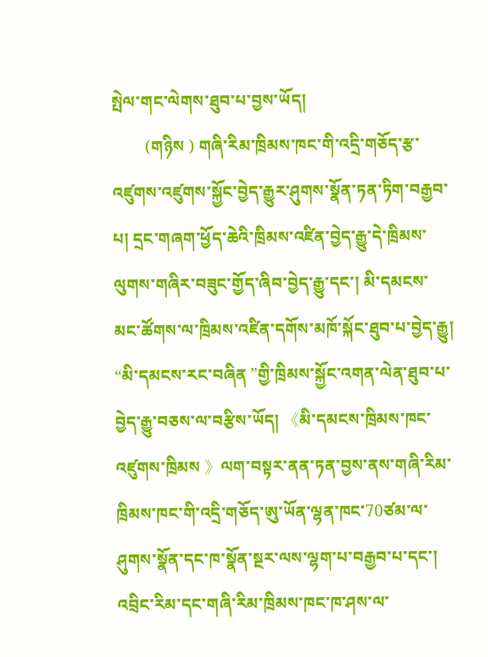སྤེལ་གང་ལེགས་ཐུབ་པ་བྱས་ཡོད།
        (གཉིས ) གཞི་རིམ་ཁྲིམས་ཁང་གི་འདྲི་གཅོད་རྩ་འཛུགས་འཛུགས་སྐྱོང་བྱེད་རྒྱུར་ཤུགས་སྣོན་ཏན་ཏིག་བརྒྱབ་པ། དྲང་གཞག་ཕྱོད་ཆེའི་ཁྲིམས་འཛིན་བྱེད་རྒྱུ་དེ་ཁྲིམས་ལུགས་གཞིར་བཟུང་གྱོད་ཞིབ་བྱེད་རྒྱུ་དང་། མི་དམངས་མང་ཚོགས་ལ་ཁྲིམས་འཛིན་དགོས་མཁོ་སྐོང་ཐུབ་པ་བྱེད་རྒྱུ། “མི་དམངས་རང་བཞིན ”གྱི་ཁྲིམས་སྐྱོང་འགན་ལེན་ཐུབ་པ་བྱེད་རྒྱུ་བཅས་ལ་བརྩིས་ཡོད། 《མི་དམངས་ཁྲིམས་ཁང་འཛུགས་ཁྲིམས 》ལག་བསྟར་ནན་ཏན་བྱས་ནས་གཞི་རིམ་ཁྲིམས་ཁང་གི་འདྲི་གཅོད་ཨུ་ཡོན་ལྷན་ཁང་70ཙམ་ལ་ཤུགས་སྣོན་དང་ཁ་སྣོན་སྔར་ལས་ལྷག་པ་བརྒྱབ་པ་དང་། འབྲིང་རིམ་དང་གཞི་རིམ་ཁྲིམས་ཁང་ཁ་ཤས་ལ་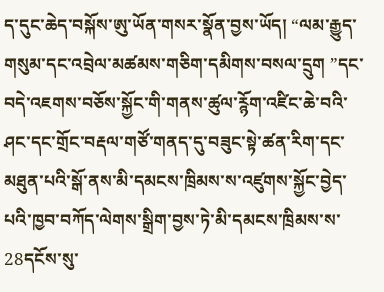ད་དུང་ཆེད་བསྐོས་ཨུ་ཡོན་གསར་སྣོན་བྱས་ཡོད། “ལམ་རྒྱུད་གསུམ་དང་འབྲེལ་མཚམས་གཅིག་དམིགས་བསལ་དྲུག ”དང་བདེ་འཇགས་བཅོས་སྐྱོང་གི་གནས་ཚུལ་ཪྙོག་འཛིང་ཆེ་བའི་ཤང་དང་གྲོང་བརྡལ་གཙོ་གནད་དུ་བཟུང་སྟེ་ཚན་རིག་དང་མཐུན་པའི་སྒོ་ནས་མི་དམངས་ཁྲིམས་ས་འཛུགས་སྐྱོང་བྱེད་པའི་ཁྱབ་བཀོད་ལེགས་སྒྲིག་བྱས་ཏེ་མི་དམངས་ཁྲིམས་ས་28དངོས་སུ་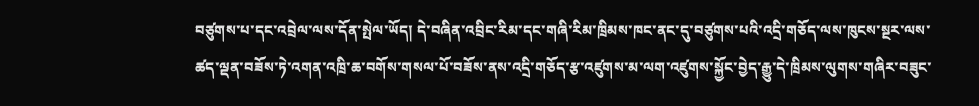བཙུགས་པ་དང་འབྲེལ་ལས་དོན་སྤེལ་ཡོད། དེ་བཞིན་འབྲིང་རིམ་དང་གཞི་རིམ་ཁྲིམས་ཁང་ནང་དུ་བཙུགས་པའི་འདྲི་གཅོད་ལས་ཁུངས་སྔར་ལས་ཚད་ལྡན་བཟོས་ཏེ་འགན་འཁྲི་ཆ་བགོས་གསལ་པོ་བཟོས་ནས་འདྲི་གཅོད་རྩ་འཛུགས་མ་ལག་འཛུགས་སྐྱོང་བྱེད་རྒྱུ་དེ་ཁྲིམས་ལུགས་གཞིར་བཟུང་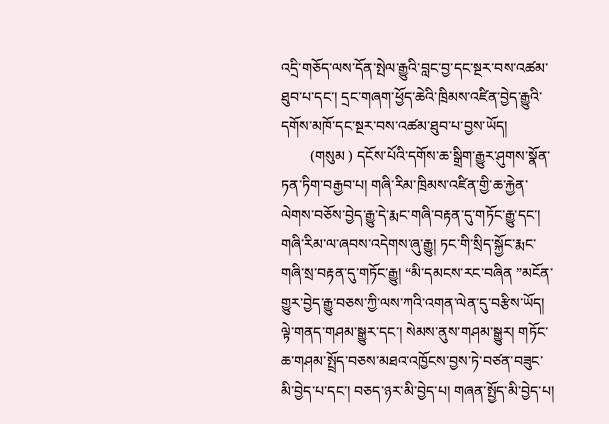འདྲི་གཅོད་ལས་དོན་སྤེལ་རྒྱུའི་བླང་བྱ་དང་སྔར་བས་འཚམ་ཐུབ་པ་དང་། དྲང་གཞག་ཕྱོད་ཆེའི་ཁྲིམས་འཛིན་བྱེད་རྒྱུའི་དགོས་མཁོ་དང་སྔར་བས་འཚམ་ཐུབ་པ་བྱས་ཡོད།
        (གསུམ ) དངོས་པོའི་དགོས་ཆ་སྒྲིག་རྒྱུར་ཤུགས་སྣོན་ཏན་ཏིག་བརྒྱབ་པ། གཞི་རིམ་ཁྲིམས་འཛིན་གྱི་ཆ་རྐྱེན་ལེགས་བཅོས་བྱེད་རྒྱུ་དེ་རྨང་གཞི་བརྟན་དུ་གཏོང་རྒྱུ་དང་། གཞི་རིམ་ལ་ཞབས་འདེགས་ཞུ་རྒྱུ། ཏང་གི་སྲིད་སྐྱོང་རྨང་གཞི་སྲ་བརྟན་དུ་གཏོང་རྒྱུ། “མི་དམངས་རང་བཞིན ”མངོན་གྱུར་བྱེད་རྒྱུ་བཅས་ཀྱི་ལས་ཀའི་འགན་ལེན་དུ་བརྩིས་ཡོད། ལྟེ་གནད་གཤམ་སྒྱུར་དང་། སེམས་ནུས་གཤམ་སྒྱུར། གཏོང་ཆ་གཤམ་སྤྲོད་བཅས་མཐའ་འཁྱོངས་བྱས་ཏེ་བཙན་བཟུང་མི་བྱེད་པ་དང་། བཅད་ཉར་མི་བྱེད་པ། གཞན་སྤྱོད་མི་བྱེད་པ།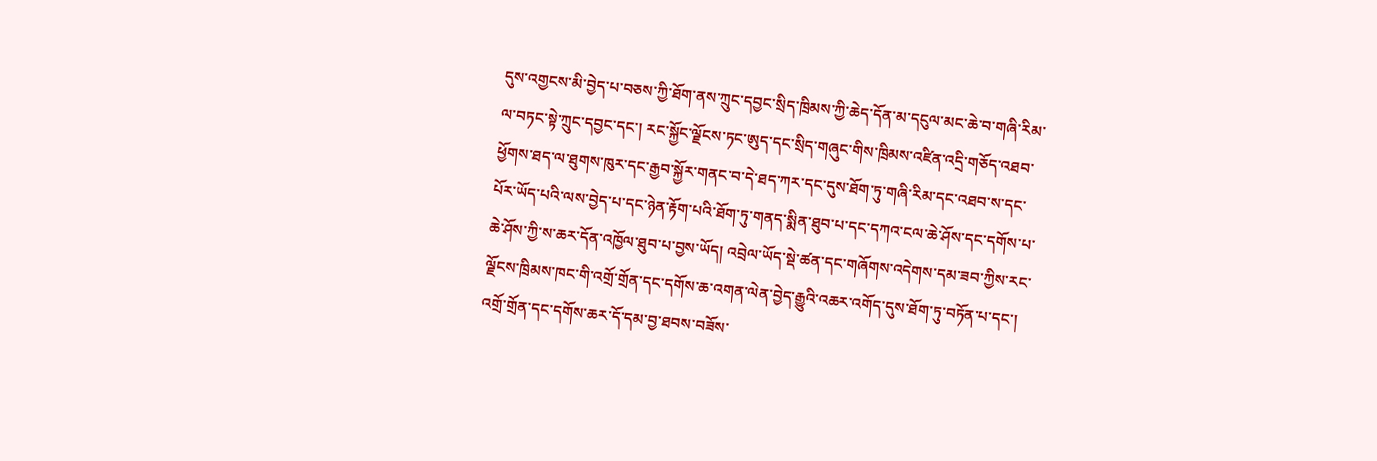དུས་འགྱངས་མི་བྱེད་པ་བཅས་ཀྱི་ཐོག་ནས་ཀྲུང་དབྱང་སྲིད་ཁྲིམས་ཀྱི་ཆེད་དོན་མ་དངུལ་མང་ཆེ་བ་གཞི་རིམ་ལ་བཏང་སྟེ་ཀྲུང་དབྱང་དང་། རང་སྐྱོང་ལྗོངས་ཏང་ཨུད་དང་སྲིད་གཞུང་གིས་ཁྲིམས་འཛིན་འདྲི་གཅོད་འཐབ་ཕྱོགས་ཐད་ལ་ཐུགས་ཁུར་དང་རྒྱབ་སྐྱོར་གནང་བ་དེ་ཐད་ཀར་དང་དུས་ཐོག་ཏུ་གཞི་རིམ་དང་འཐབ་ས་དང་པོར་ཡོད་པའི་ལས་བྱེད་པ་དང་ཉེན་རྟོག་པའི་ཐོག་ཏུ་གནད་སྨིན་ཐུབ་པ་དང་དཀའ་ངལ་ཆེ་ཤོས་དང་དགོས་པ་ཆེ་ཤོས་ཀྱི་ས་ཆར་དོན་འཁྱོལ་ཐུབ་པ་བྱས་ཡོད། འབྲེལ་ཡོད་སྡེ་ཚན་དང་གཞོགས་འདེགས་དམ་ཟབ་ཀྱིས་རང་ལྗོངས་ཁྲིམས་ཁང་གི་འགྲོ་གྲོན་དང་དགོས་ཆ་འགན་ལེན་བྱེད་རྒྱུའི་འཆར་འགོད་དུས་ཐོག་ཏུ་བཏོན་པ་དང་། འགྲོ་གྲོན་དང་དགོས་ཆར་དོ་དམ་བྱ་ཐབས་བཟོས་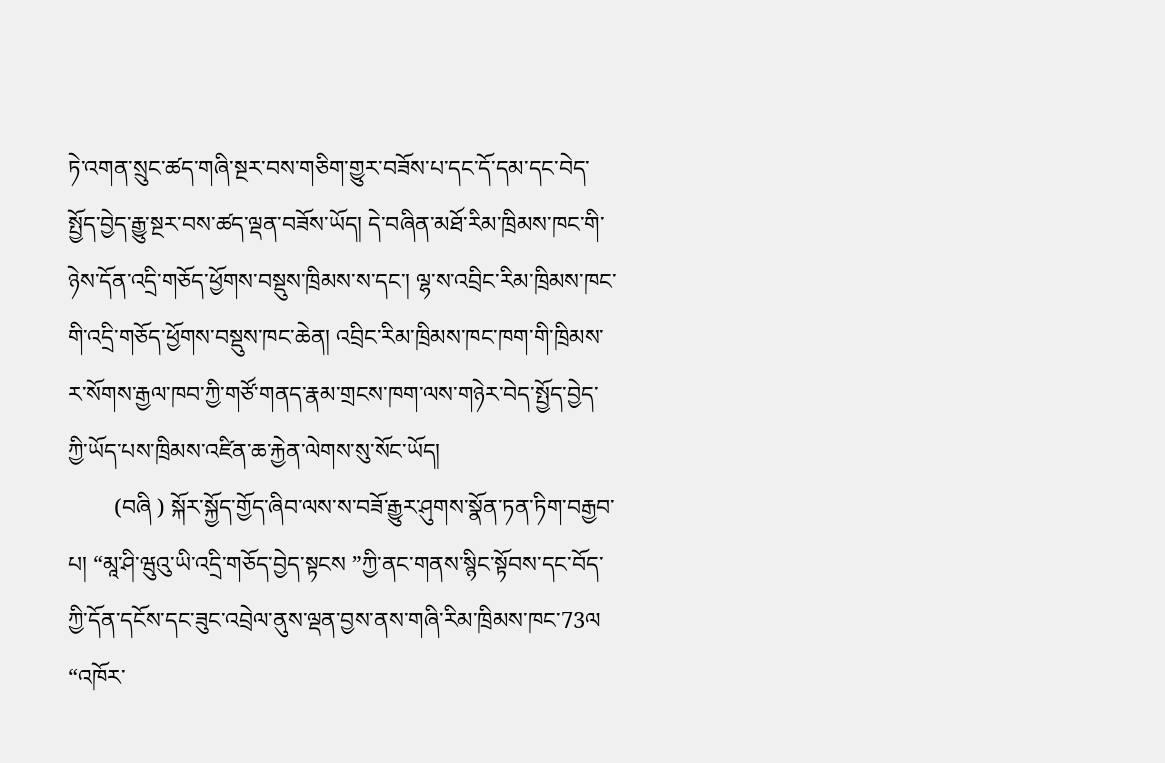ཏེ་འགན་སྲུང་ཚད་གཞི་སྔར་བས་གཅིག་གྱུར་བཟོས་པ་དང་དོ་དམ་དང་བེད་སྤྱོད་བྱེད་རྒྱུ་སྔར་བས་ཚད་ལྡན་བཟོས་ཡོད། དེ་བཞིན་མཐོ་རིམ་ཁྲིམས་ཁང་གི་ཉེས་དོན་འདྲི་གཅོད་ཕྱོགས་བསྡུས་ཁྲིམས་ས་དང་། ལྷ་ས་འབྲིང་རིམ་ཁྲིམས་ཁང་གི་འདྲི་གཅོད་ཕྱོགས་བསྡུས་ཁང་ཆེན། འབྲིང་རིམ་ཁྲིམས་ཁང་ཁག་གི་ཁྲིམས་ར་སོགས་རྒྱལ་ཁབ་ཀྱི་གཙོ་གནད་རྣམ་གྲངས་ཁག་ལས་གཉེར་བེད་སྤྱོད་བྱེད་ཀྱི་ཡོད་པས་ཁྲིམས་འཛིན་ཆ་རྐྱེན་ལེགས་སུ་སོང་ཡོད།
        (བཞི ) སྐོར་སྐྱོད་གྱོད་ཞིབ་ལས་ས་བཟོ་རྒྱུར་ཤུགས་སྣོན་ཏན་ཏིག་བརྒྱབ་པ། “མཱ་ཤི་ཝུའུ་ཡི་འདྲི་གཅོད་བྱེད་སྟངས ”ཀྱི་ནང་གནས་སྙིང་སྟོབས་དང་བོད་ཀྱི་དོན་དངོས་དང་ཟུང་འབྲེལ་ནུས་ལྡན་བྱས་ནས་གཞི་རིམ་ཁྲིམས་ཁང་73ལ “འཁོར་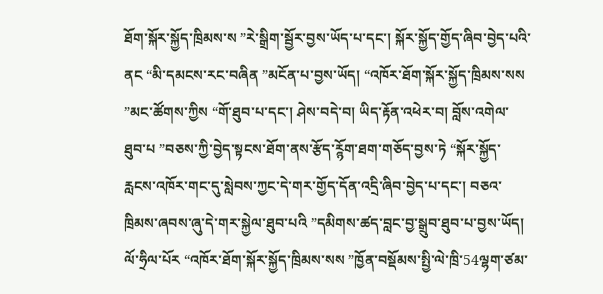ཐོག་སྐོར་སྐྱོད་ཁྲིམས་ས ”རེ་སྒྲིག་སྦྱོར་བྱས་ཡོད་པ་དང་། སྐོར་སྐྱོད་གྱོད་ཞིབ་བྱེད་པའི་ནང “མི་དམངས་རང་བཞིན ”མངོན་པ་བྱས་ཡོད། “འཁོར་ཐོག་སྐོར་སྐྱོད་ཁྲིམས་སས ”མང་ཚོགས་ཀྱིས “གོ་ཐུབ་པ་དང་། ཤེས་བདེ་བ། ཡིད་རྟོན་འཕེར་བ། བློས་འགེལ་ཐུབ་པ ”བཅས་ཀྱི་བྱེད་སྟངས་ཐོག་ནས་རྩོད་ཪྙོག་ཐག་གཅོད་བྱས་ཏེ “སྐོར་སྐྱོད་རླངས་འཁོར་གང་དུ་སླེབས་ཀྱང་དེ་གར་གྱོད་དོན་འདྲི་ཞིབ་བྱེད་པ་དང་། བཅའ་ཁྲིམས་ཞབས་ཞུ་དེ་གར་སྐྱེལ་ཐུབ་པའི ”དམིགས་ཚད་བླང་བྱ་སྒྲུབ་ཐུབ་པ་བྱས་ཡོད། ལོ་ཧྲིལ་པོར “འཁོར་ཐོག་སྐོར་སྐྱོད་ཁྲིམས་སས ”ཁྱོན་བསྡོམས་སྤྱི་ལེ་ཁྲི་54ལྷག་ཙམ་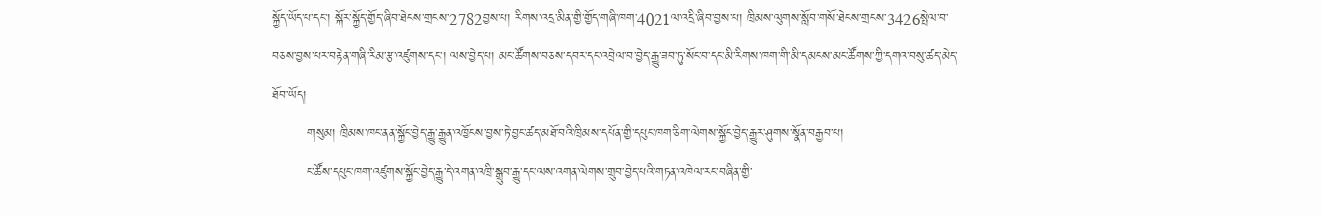སྐྱོད་ཡོད་པ་དང་། སྐོར་སྐྱོད་གྱོད་ཞིབ་ཐེངས་གྲངས་2782བྱས་པ། རིགས་འདྲ་མིན་གྱི་གྱོད་གཞི་ཁག་4021ལ་འདྲི་ཞིབ་བྱས་པ། ཁྲིམས་ལུགས་སློབ་གསོ་ཐེངས་གྲངས་3426སྤེལ་བ་བཅས་བྱས་པར་བརྟེན་གཞི་རིམ་རྩ་འཛུགས་དང་། ལས་བྱེད་པ། མང་ཚོགས་བཅས་དབར་དང་འབྲེལ་བ་བྱེད་རྒྱུ་ཟབ་ཏུ་སོང་བ་དང་མི་རིགས་ཁག་གི་མི་དམངས་མང་ཚོགས་ཀྱི་དགའ་བསུ་ཚད་མེད་ཐོབ་ཡོད།
        གསུམ། ཁྲིམས་ཁང་ནན་སྐྱོང་བྱེད་རྒྱུ་རྒྱུན་འཁྱོངས་བྱས་ཏེ་བྱང་ཚད་མཐོ་བའི་ཁྲིམས་དཔོན་གྱི་དཔུང་ཁག་ཅིག་ལེགས་སྐྱོང་བྱེད་རྒྱུར་ཤུགས་སྣོན་བརྒྱབ་པ།
        ང་ཚོས་དཔུང་ཁག་འཛུགས་སྐྱོང་བྱེད་རྒྱུ་དེ་འགན་འཁྲི་སྒྲུབ་རྒྱུ་དང་ལས་འགན་ལེགས་གྲུབ་བྱེད་པའི་གཏན་འཁེལ་རང་བཞིན་གྱི་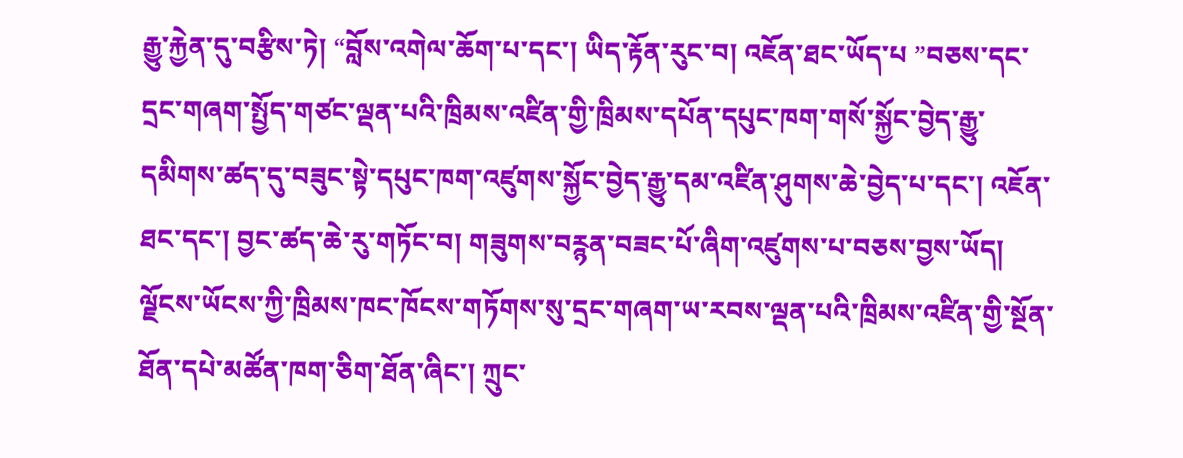རྒྱུ་རྐྱེན་དུ་བརྩིས་ཏེ། “བློས་འགེལ་ཆོག་པ་དང་། ཡིད་རྟོན་རུང་བ། འཇོན་ཐང་ཡོད་པ ”བཅས་དང་དྲང་གཞག་སྤྱོད་གཙང་ལྡན་པའི་ཁྲིམས་འཛིན་གྱི་ཁྲིམས་དཔོན་དཔུང་ཁག་གསོ་སྐྱོང་བྱེད་རྒྱུ་དམིགས་ཚད་དུ་བཟུང་སྟེ་དཔུང་ཁག་འཛུགས་སྐྱོང་བྱེད་རྒྱུ་དམ་འཛིན་ཤུགས་ཆེ་བྱེད་པ་དང་། འཇོན་ཐང་དང་། བྱང་ཚད་ཆེ་རུ་གཏོང་བ། གཟུགས་བཪྙན་བཟང་པོ་ཞིག་འཛུགས་པ་བཅས་བྱས་ཡོད། ལྗོངས་ཡོངས་ཀྱི་ཁྲིམས་ཁང་ཁོངས་གཏོགས་སུ་དྲང་གཞག་ཡ་རབས་ལྡན་པའི་ཁྲིམས་འཛིན་གྱི་སྔོན་ཐོན་དཔེ་མཚོན་ཁག་ཅིག་ཐོན་ཞིང་། ཀྲུང་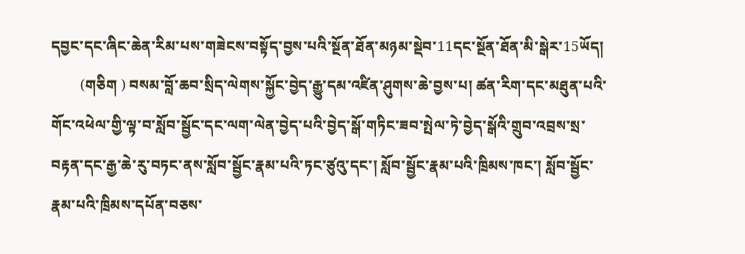དབྱང་དང་ཞིང་ཆེན་རིམ་པས་གཟེངས་བསྟོད་བྱས་པའི་སྔོན་ཐོན་མཉམ་སྡེབ་11དང་སྔོན་ཐོན་མི་སྒེར་15ཡོད།
        (གཅིག ) བསམ་བློ་ཆབ་སྲིད་ལེགས་སྐྱོང་བྱེད་རྒྱུ་དམ་འཛིན་ཤུགས་ཆེ་བྱས་པ། ཚན་རིག་དང་མཐུན་པའི་གོང་འཕེལ་གྱི་ལྟ་བ་སློབ་སྦྱོང་དང་ལག་ལེན་བྱེད་པའི་བྱེད་སྒོ་གཏིང་ཟབ་སྤེལ་ཏེ་བྱེད་སྒོའི་གྲུབ་འབྲས་སྲ་བརྟན་དང་རྒྱ་ཆེ་རུ་བཏང་ནས་སློབ་སྦྱོང་རྣམ་པའི་ཏང་ཙུའུ་དང་། སློབ་སྦྱོང་རྣམ་པའི་ཁྲིམས་ཁང་། སློབ་སྦྱོང་རྣམ་པའི་ཁྲིམས་དཔོན་བཅས་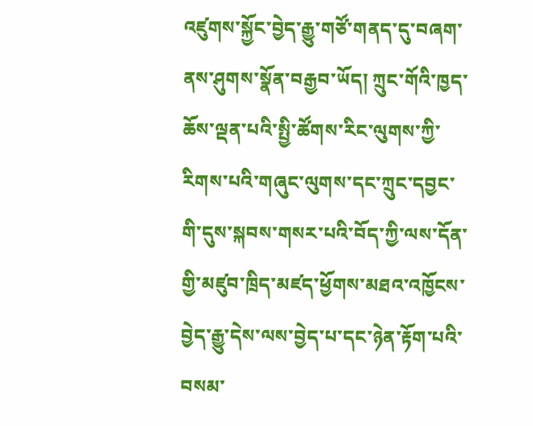འཛུགས་སྐྱོང་བྱེད་རྒྱུ་གཙོ་གནད་དུ་བཞག་ནས་ཤུགས་སྣོན་བརྒྱབ་ཡོད། ཀྲུང་གོའི་ཁྱད་ཆོས་ལྡན་པའི་སྤྱི་ཚོགས་རིང་ལུགས་ཀྱི་རིགས་པའི་གཞུང་ལུགས་དང་ཀྲུང་དབྱང་གི་དུས་སྐབས་གསར་པའི་བོད་ཀྱི་ལས་དོན་གྱི་མཛུབ་ཁྲིད་མཛད་ཕྱོགས་མཐའ་འཁྱོངས་བྱེད་རྒྱུ་དེས་ལས་བྱེད་པ་དང་ཉེན་རྟོག་པའི་བསམ་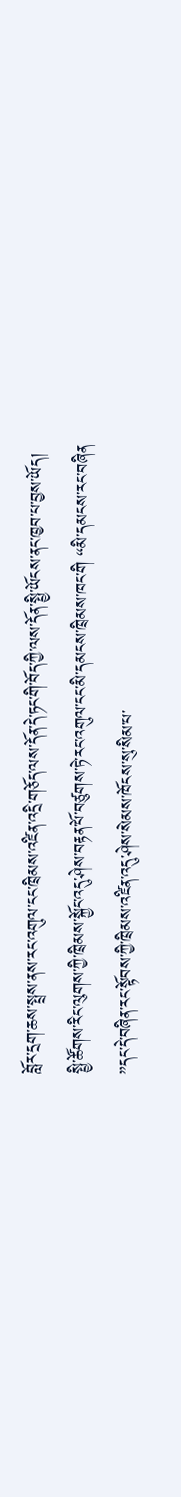བློར་དྲག་ཆས་སྤྲས་ནས་རང་འགུལ་ངང་ཁྲིམས་འཛིན་འདྲི་གཅོད་ལས་དོན་དེ་ཏང་གི་བོད་ཀྱི་ལས་དོན་སྤྱི་ཡོངས་ནང་ཁྱབ་པ་བྱས་ཡོད། སྤྱི་ཚོགས་རིང་ལུགས་ཀྱི་ཁྲིམས་སྐྱོང་འདུ་ཤེས་བརྟན་པོ་བཙུགས་ཏེ་རང་འགུལ་ངང་མི་དམངས་ཁྲིམས་ཁང་གི “མི་དམངས་རང་བཞིན ”དང་དེ་བཞིན་རང་སྟོབས་ཀྱི་ཁྲིམས་འཛིན་འདུ་ཤེས་སེམས་ཁོངས་སུ་སིམ་པ་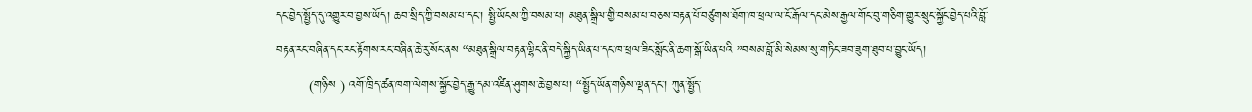དང་བྱེད་སྤྱོད་དུ་འགྱུར་བ་བྱས་ཡོད། ཆབ་སྲིད་ཀྱི་བསམ་པ་དང་། སྤྱི་ཡོངས་ཀྱི་བསམ་པ། མཐུན་སྒྲིལ་གྱི་བསམ་པ་བཅས་བརྟན་པོ་བཙུགས་ཐོག་ཁ་ཕྲལ་ལ་ངོ་རྒོལ་དང་མེས་རྒྱལ་གོང་བུ་གཅིག་གྱུར་སྲུང་སྐྱོང་བྱེད་པའི་བློ་བརྟན་རང་བཞིན་དང་རང་རྟོགས་རང་བཞིན་ཆེ་རུ་སོང་ནས “མཐུན་སྒྲིལ་བརྟན་ལྷིང་ནི་བདེ་སྐྱིད་ཡིན་པ་དང་ཁ་ཕྲལ་ཟིང་སློང་ནི་ཆག་སྒོ་ཡིན་པའི ”བསམ་བློ་མི་སེམས་སུ་གཏིང་ཟབ་ཟུག་ཐུབ་པ་བྱུང་ཡོད།
        (གཉིས ) འགོ་ཁྲིད་ཚན་ཁག་ལེགས་སྐྱོང་བྱེད་རྒྱུ་དམ་འཛིན་ཤུགས་ཆེ་བྱས་པ། “སྤྱོད་ཡོན་གཉིས་ལྡན་དང་། ཀུན་སྤྱོད་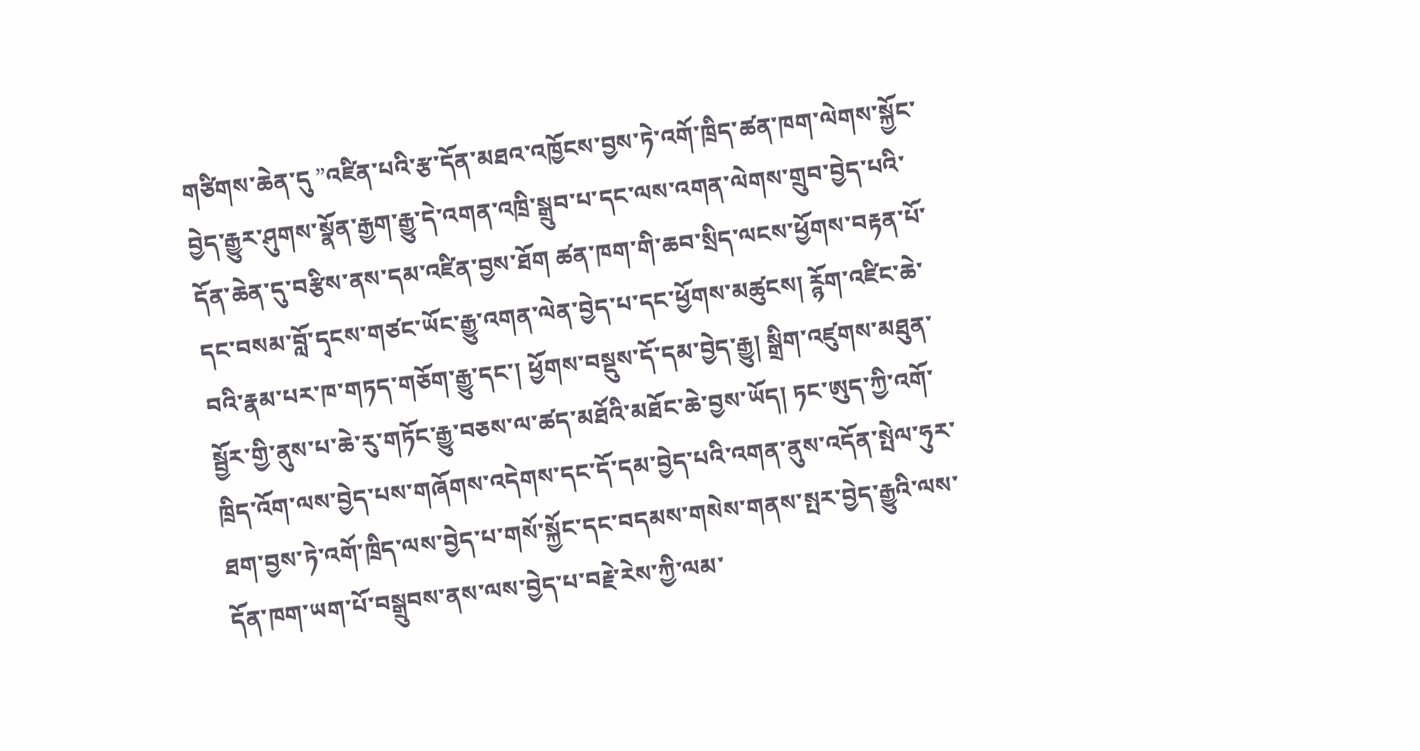གཙིགས་ཆེན་དུ ”འཛིན་པའི་རྩ་དོན་མཐའ་འཁྱོངས་བྱས་ཏེ་འགོ་ཁྲིད་ཚན་ཁག་ལེགས་སྐྱོང་བྱེད་རྒྱུར་ཤུགས་སྣོན་རྒྱག་རྒྱུ་དེ་འགན་འཁྲི་སྒྲུབ་པ་དང་ལས་འགན་ལེགས་གྲུབ་བྱེད་པའི་དོན་ཆེན་དུ་བརྩིས་ནས་དམ་འཛིན་བྱས་ཐོག ཚན་ཁག་གི་ཆབ་སྲིད་ལངས་ཕྱོགས་བརྟན་པོ་དང་བསམ་བློ་དྭངས་གཙང་ཡོང་རྒྱུ་འགན་ལེན་བྱེད་པ་དང་ཕྱོགས་མཚུངས། ཪྙོག་འཛིང་ཆེ་བའི་རྣམ་པར་ཁ་གཏད་གཅོག་རྒྱུ་དང་། ཕྱོགས་བསྡུས་དོ་དམ་བྱེད་རྒྱུ། སྒྲིག་འཛུགས་མཐུན་སྦྱོར་གྱི་ནུས་པ་ཆེ་རུ་གཏོང་རྒྱུ་བཅས་ལ་ཚད་མཐོའི་མཐོང་ཆེ་བྱས་ཡོད། ཏང་ཨུད་ཀྱི་འགོ་ཁྲིད་འོག་ལས་བྱེད་པས་གཞོགས་འདེགས་དང་དོ་དམ་བྱེད་པའི་འགན་ནུས་འདོན་སྤེལ་ཧུར་ཐག་བྱས་ཏེ་འགོ་ཁྲིད་ལས་བྱེད་པ་གསོ་སྐྱོང་དང་བདམས་གསེས་གནས་སྤར་བྱེད་རྒྱུའི་ལས་དོན་ཁག་ཡག་པོ་བསྒྲུབས་ནས་ལས་བྱེད་པ་བརྗེ་རེས་ཀྱི་ལམ་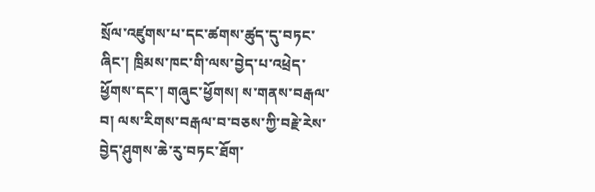སྲོལ་འཛུགས་པ་དང་ཚགས་ཚུད་དུ་བཏང་ཞིང་། ཁྲིམས་ཁང་གི་ལས་བྱེད་པ་འཕྲེད་ཕྱོགས་དང་། གཞུང་ཕྱོགས། ས་གནས་བརྒལ་བ། ལས་རིགས་བརྒལ་བ་བཅས་ཀྱི་བརྗེ་རེས་བྱེད་ཤུགས་ཆེ་རུ་བཏང་ཐོག་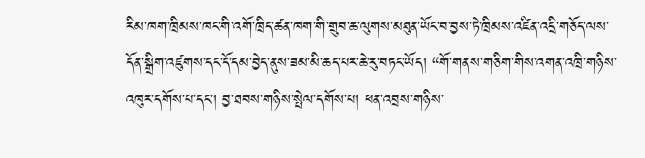རིམ་ཁག་ཁྲིམས་ཁང་གི་འགོ་ཁྲིད་ཚན་ཁག་གི་གྲུབ་ཆ་ལུགས་མཐུན་ཡོང་བ་བྱས་ཏེ་ཁྲིམས་འཛིན་འདྲི་གཅོད་ལས་དོན་སྒྲིག་འཛུགས་དང་དོ་དམ་བྱེད་ནུས་ཟམ་མི་ཆད་པར་ཆེ་རུ་བཏང་ཡོད། “གོ་གནས་གཅིག་གིས་འགན་འཁྲི་གཉིས་འཁུར་དགོས་པ་དང་། བྱ་ཐབས་གཉིས་སྤེལ་དགོས་པ། ཕན་འབྲས་གཉིས་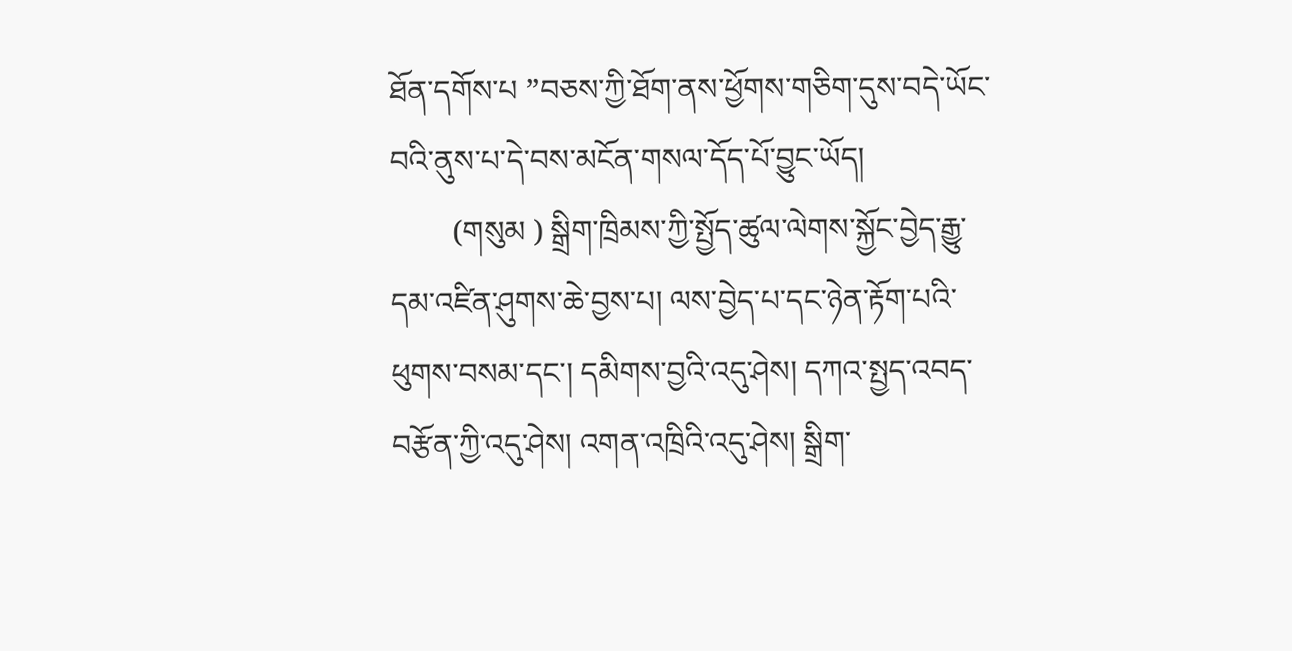ཐོན་དགོས་པ ”བཅས་ཀྱི་ཐོག་ནས་ཕྱོགས་གཅིག་དུས་བདེ་ཡོང་བའི་ནུས་པ་དེ་བས་མངོན་གསལ་དོད་པོ་བྱུང་ཡོད།
        (གསུམ ) སྒྲིག་ཁྲིམས་ཀྱི་སྤྱོད་ཚུལ་ལེགས་སྐྱོང་བྱེད་རྒྱུ་དམ་འཛིན་ཤུགས་ཆེ་བྱས་པ། ལས་བྱེད་པ་དང་ཉེན་རྟོག་པའི་ཕུགས་བསམ་དང་། དམིགས་བྱའི་འདུ་ཤེས། དཀའ་སྤྱད་འབད་བརྩོན་ཀྱི་འདུ་ཤེས། འགན་འཁྲིའི་འདུ་ཤེས། སྒྲིག་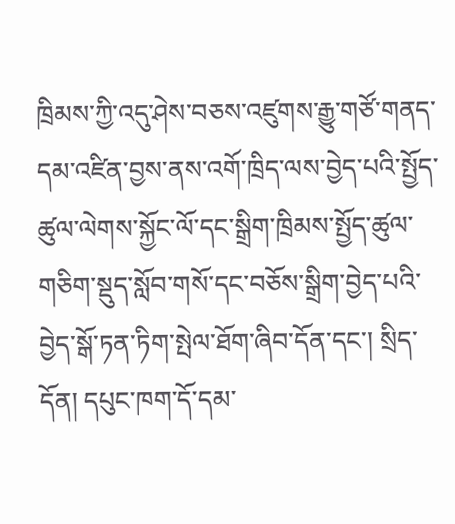ཁྲིམས་ཀྱི་འདུ་ཤེས་བཅས་འཛུགས་རྒྱུ་གཙོ་གནད་དམ་འཛིན་བྱས་ནས་འགོ་ཁྲིད་ལས་བྱེད་པའི་སྤྱོད་ཚུལ་ལེགས་སྐྱོང་ལོ་དང་སྒྲིག་ཁྲིམས་སྤྱོད་ཚུལ་གཅིག་སྡུད་སློབ་གསོ་དང་བཅོས་སྒྲིག་བྱེད་པའི་བྱེད་སྒོ་ཏན་ཏིག་སྤེལ་ཐོག་ཞིབ་དོན་དང་། སྲིད་དོན། དཔུང་ཁག་དོ་དམ་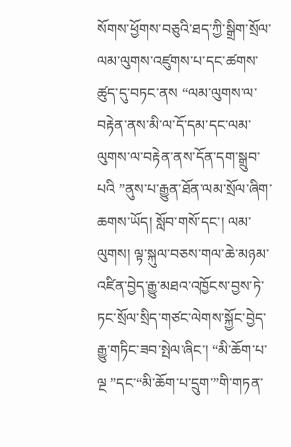སོགས་ཕྱོགས་བཅུའི་ཐད་ཀྱི་སྒྲིག་སྲོལ་ལམ་ལུགས་འཛུགས་པ་དང་ཚགས་ཚུད་དུ་བཏང་ནས “ལམ་ལུགས་ལ་བརྟེན་ནས་མི་ལ་དོ་དམ་དང་ལམ་ལུགས་ལ་བརྟེན་ནས་དོན་དག་སྒྲུབ་པའི ”ནུས་པ་རྒྱུན་ཐོན་ལམ་སྲོལ་ཞིག་ཆགས་ཡོད། སློབ་གསོ་དང་། ལམ་ལུགས། ལྟ་སྐུལ་བཅས་གལ་ཆེ་མཉམ་འཛིན་བྱེད་རྒྱུ་མཐའ་འཁྱོངས་བྱས་ཏེ་ཏང་སྲོལ་སྲིད་གཙང་ལེགས་སྐྱོང་བྱེད་རྒྱུ་གཏིང་ཟབ་སྤེལ་ཞིང་། “མི་ཆོག་པ་ལྔ ”དང་“མི་ཆོག་པ་དྲུག་”གི་གཏན་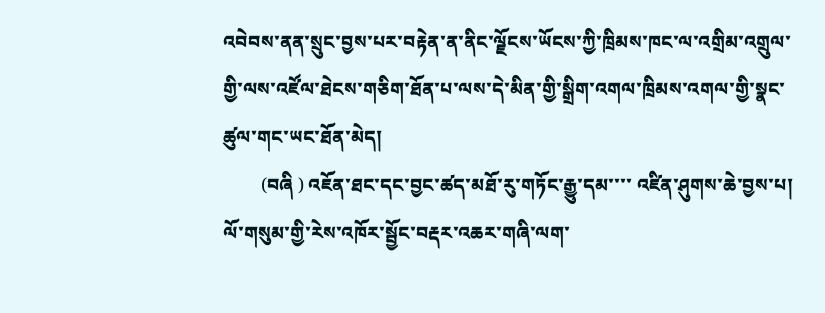འབེབས་ནན་སྲུང་བྱས་པར་བརྟེན་ན་ནིང་ལྗོངས་ཡོངས་ཀྱི་ཁྲིམས་ཁང་ལ་འགྲིམ་འགྲུལ་གྱི་ལས་འཛོལ་ཐེངས་གཅིག་ཐོན་པ་ལས་དེ་མིན་གྱི་སྒྲིག་འགལ་ཁྲིམས་འགལ་གྱི་སྣང་ཚུལ་གང་ཡང་ཐོན་མེད།
        (བཞི ) འཇོན་ཐང་དང་བྱང་ཚད་མཐོ་རུ་གཏོང་རྒྱུ་དམ་་་་ འཛིན་ཤུགས་ཆེ་བྱས་པ། ལོ་གསུམ་གྱི་རེས་འཁོར་སྦྱོང་བརྡར་འཆར་གཞི་ལག་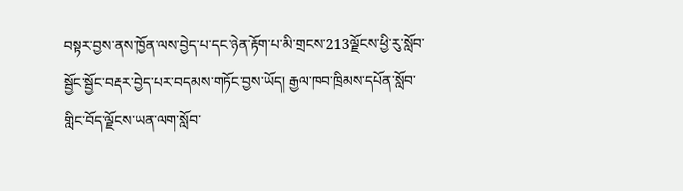བསྟར་བྱས་ནས་ཁྱོན་ལས་བྱེད་པ་དང་ཉེན་རྟོག་པ་མི་གྲངས་213ལྗོངས་ཕྱི་རུ་སློབ་སྦྱོང་སྦྱོང་བརྡར་བྱེད་པར་བདམས་གཏོང་བྱས་ཡོད། རྒྱལ་ཁབ་ཁྲིམས་དཔོན་སློབ་གླིང་བོད་ལྗོངས་ཡན་ལག་སློབ་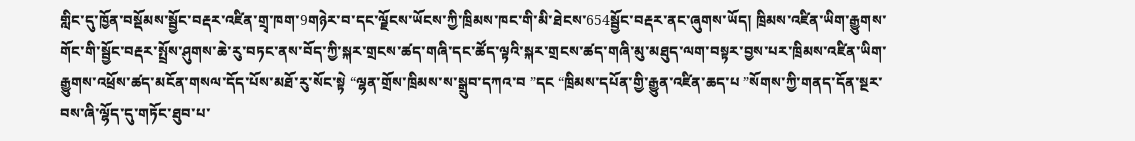གླིང་དུ་ཁྱོན་བསྡོམས་སྦྱོང་བརྡར་འཛིན་གྲྭ་ཁག་9གཉེར་བ་དང་ལྗོངས་ཡོངས་ཀྱི་ཁྲིམས་ཁང་གི་མི་ཐེངས་654སྦྱོང་བརྡར་ནང་ཞུགས་ཡོད། ཁྲིམས་འཛིན་ཡིག་རྒྱུགས་གོང་གི་སྦྱོང་བརྡར་སྤྲོས་ཤུགས་ཆེ་རུ་བཏང་ནས་བོད་ཀྱི་སྐར་གྲངས་ཚད་གཞི་དང་ཚོད་ལྟའི་སྐར་གྲངས་ཚད་གཞི་མུ་མཐུད་ལག་བསྟར་བྱས་པར་ཁྲིམས་འཛིན་ཡིག་རྒྱུགས་འཕྲོས་ཚད་མངོན་གསལ་དོད་པོས་མཐོ་རུ་སོང་སྟེ “ལྷན་གྲོས་ཁྲིམས་ས་སྒྲུབ་དཀའ་བ ”དང “ཁྲིམས་དཔོན་གྱི་རྒྱུན་འཛིན་ཆད་པ ”སོགས་ཀྱི་གནད་དོན་སྔར་བས་ཞི་ལྷོད་དུ་གཏོང་ཐུབ་པ་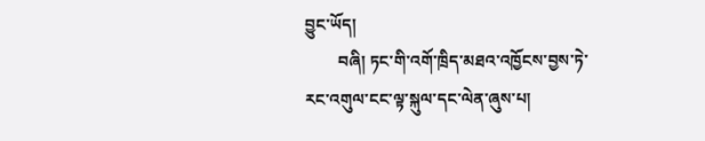བྱུང་ཡོད།
        བཞི། ཏང་གི་འགོ་ཁྲིད་མཐའ་འཁྱོངས་བྱས་ཏེ་རང་འགུལ་ངང་ལྟ་སྐུལ་དང་ལེན་ཞུས་པ།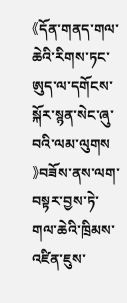《དོན་གནད་གལ་ཆེའི་རིགས་ཏང་ཨུད་ལ་དགོངས་སྐོར་སྙན་སེང་ཞུ་བའི་ལམ་ལུགས 》བཟོས་ནས་ལག་བསྟར་བྱས་ཏེ་གལ་ཆེའི་ཁྲིམས་འཛིན་ཇུས་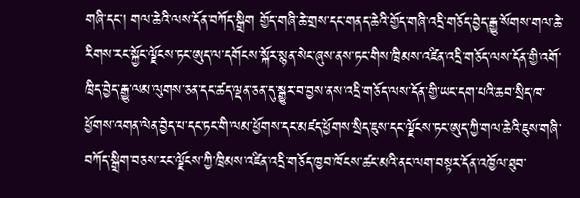གཞི་དང་། གལ་ཆེའི་ལས་དོན་བཀོད་སྒྲིག གྱོད་གཞི་ཆེ་གྲས་དང་གནད་ཆེའི་གྱོད་གཞི་འདྲི་གཅོད་བྱེད་རྒྱུ་སོགས་གལ་ཆེ་རིགས་རང་སྐྱོང་ལྗོངས་ཏང་ཨུད་ལ་དགོངས་སྐོར་སྙན་སེང་ཞུས་ནས་ཏང་གིས་ཁྲིམས་འཛིན་འདྲི་གཅོད་ལས་དོན་གྱི་འགོ་ཁྲིད་བྱེད་རྒྱུ་ལམ་ལུགས་ཅན་དང་ཚད་ལྡན་ཅན་དུ་སྒྱུར་བ་བྱས་ནས་འདྲི་གཅོད་ལས་དོན་གྱི་ཡང་དག་པའི་ཆབ་སྲིད་ཁ་ཕྱོགས་འགན་ལེན་བྱེད་པ་དང་ཏང་གི་ལམ་ཕྱོགས་དང་མཛད་ཕྱོགས་སྲིད་ཇུས་དང་ལྗོངས་ཏང་ཨུད་ཀྱི་གལ་ཆེའི་ཇུས་གཞི་བཀོད་སྒྲིག་བཅས་རང་ལྗོངས་ཀྱི་ཁྲིམས་འཛིན་འདྲི་གཅོད་ཁྱབ་ཁོངས་ཚང་མའི་ནང་ལག་བསྟར་དོན་འཁྱོལ་ཐུབ་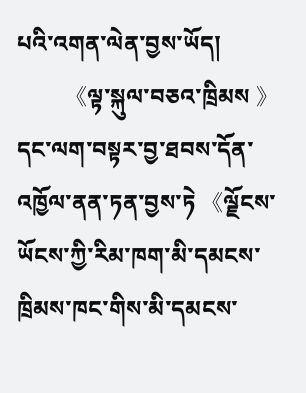པའི་འགན་ལེན་བྱས་ཡོད།
        《ལྟ་སྐུལ་བཅའ་ཁྲིམས 》དང་ལག་བསྟར་བྱ་ཐབས་དོན་འཁྱོལ་ནན་ཏན་བྱས་ཏེ 《ལྗོངས་ཡོངས་ཀྱི་རིམ་ཁག་མི་དམངས་ཁྲིམས་ཁང་གིས་མི་དམངས་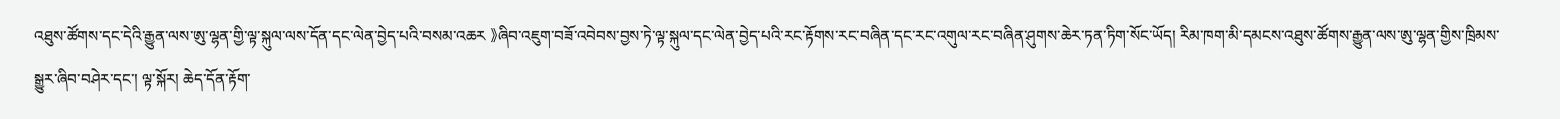འཐུས་ཚོགས་དང་དེའི་རྒྱུན་ལས་ཨུ་ལྷན་གྱི་ལྟ་སྐུལ་ལས་དོན་དང་ལེན་བྱེད་པའི་བསམ་འཆར 》ཞིབ་འཇུག་བཟོ་འབེབས་བྱས་ཏེ་ལྟ་སྐུལ་དང་ལེན་བྱེད་པའི་རང་རྟོགས་རང་བཞིན་དང་རང་འགུལ་རང་བཞིན་ཤུགས་ཆེར་ཏན་ཏིག་སོང་ཡོད། རིམ་ཁག་མི་དམངས་འཐུས་ཚོགས་རྒྱུན་ལས་ཨུ་ལྷན་གྱིས་ཁྲིམས་སྒྱུར་ཞིབ་བཤེར་དང་། ལྟ་སྐོར། ཆེད་དོན་རྟོག་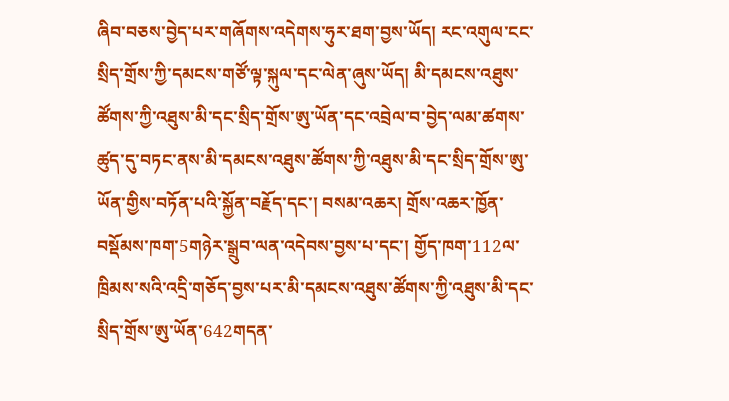ཞིབ་བཅས་བྱེད་པར་གཞོགས་འདེགས་ཧུར་ཐག་བྱས་ཡོད། རང་འགུལ་ངང་སྲིད་གྲོས་ཀྱི་དམངས་གཙོ་ལྟ་སྐུལ་དང་ལེན་ཞུས་ཡོད། མི་དམངས་འཐུས་ཚོགས་ཀྱི་འཐུས་མི་དང་སྲིད་གྲོས་ཨུ་ཡོན་དང་འབྲེལ་བ་བྱེད་ལམ་ཚགས་ཚུད་དུ་བཏང་ནས་མི་དམངས་འཐུས་ཚོགས་ཀྱི་འཐུས་མི་དང་སྲིད་གྲོས་ཨུ་ཡོན་གྱིས་བཏོན་པའི་སྐྱོན་བརྗོད་དང་། བསམ་འཆར། གྲོས་འཆར་ཁྱོན་བསྡོམས་ཁག་5གཉེར་སྒྲུབ་ལན་འདེབས་བྱས་པ་དང་། གྱོད་ཁག་112ལ་ཁྲིམས་སའི་འདྲི་གཅོད་བྱས་པར་མི་དམངས་འཐུས་ཚོགས་ཀྱི་འཐུས་མི་དང་སྲིད་གྲོས་ཨུ་ཡོན་642གདན་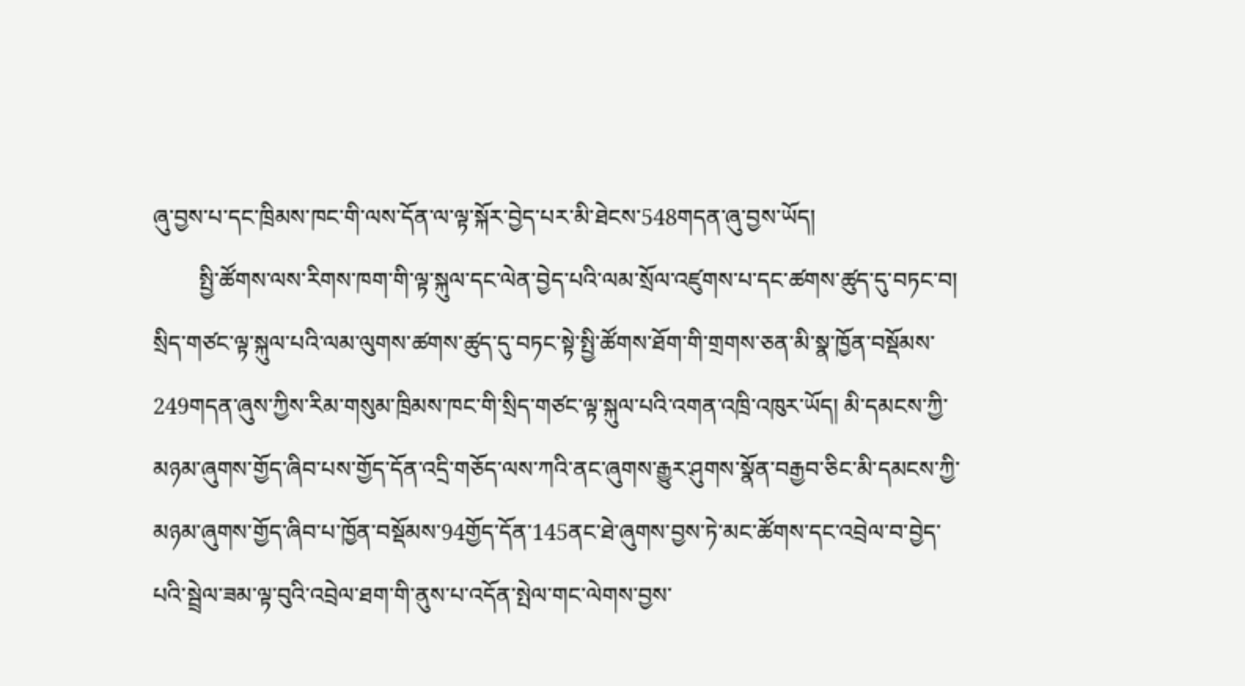ཞུ་བྱས་པ་དང་ཁྲིམས་ཁང་གི་ལས་དོན་ལ་ལྟ་སྐོར་བྱེད་པར་མི་ཐེངས་548གདན་ཞུ་བྱས་ཡོད།
        སྤྱི་ཚོགས་ལས་རིགས་ཁག་གི་ལྟ་སྐུལ་དང་ལེན་བྱེད་པའི་ལམ་སྲོལ་འཛུགས་པ་དང་ཚགས་ཚུད་དུ་བཏང་བ། སྲིད་གཙང་ལྟ་སྐུལ་པའི་ལམ་ལུགས་ཚགས་ཚུད་དུ་བཏང་སྟེ་སྤྱི་ཚོགས་ཐོག་གི་གྲགས་ཅན་མི་སྣ་ཁྱོན་བསྡོམས་249གདན་ཞུས་ཀྱིས་རིམ་གསུམ་ཁྲིམས་ཁང་གི་སྲིད་གཙང་ལྟ་སྐུལ་པའི་འགན་འཁྲི་འཁུར་ཡོད། མི་དམངས་ཀྱི་མཉམ་ཞུགས་གྱོད་ཞིབ་པས་གྱོད་དོན་འདྲི་གཅོད་ལས་ཀའི་ནང་ཞུགས་རྒྱུར་ཤུགས་སྣོན་བརྒྱབ་ཅིང་མི་དམངས་ཀྱི་མཉམ་ཞུགས་གྱོད་ཞིབ་པ་ཁྱོན་བསྡོམས་94གྱོད་དོན་145ནང་ཐེ་ཞུགས་བྱས་ཏེ་མང་ཚོགས་དང་འབྲེལ་བ་བྱེད་པའི་སྦྲེལ་ཟམ་ལྟ་བུའི་འབྲེལ་ཐག་གི་ནུས་པ་འདོན་སྤེལ་གང་ལེགས་བྱས་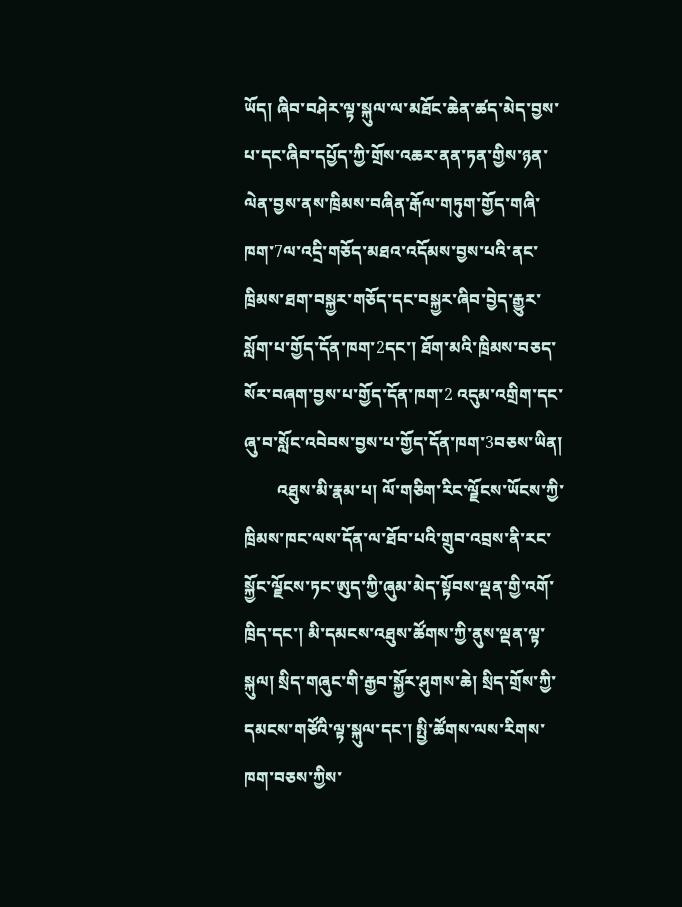ཡོད། ཞིབ་བཤེར་ལྟ་སྐུལ་ལ་མཐོང་ཆེན་ཚད་མེད་བྱས་པ་དང་ཞིབ་དཔྱོད་ཀྱི་གྲོས་འཆར་ནན་ཏན་གྱིས་ཉན་ལེན་བྱས་ནས་ཁྲིམས་བཞིན་རྒོལ་གཏུག་གྱོད་གཞི་ཁག་7ལ་འདྲི་གཅོད་མཐའ་འདོམས་བྱས་པའི་ནང་ཁྲིམས་ཐག་བསྐྱར་གཅོད་དང་བསྐྱར་ཞིབ་བྱེད་རྒྱུར་སློག་པ་གྱོད་དོན་ཁག་2དང་། ཐོག་མའི་ཁྲིམས་བཅད་སོར་བཞག་བྱས་པ་གྱོད་དོན་ཁག་2 འདུམ་འགྲིག་དང་ཞུ་བ་སློང་འབེབས་བྱས་པ་གྱོད་དོན་ཁག་3བཅས་ཡིན།
        འཐུས་མི་རྣམ་པ། ལོ་གཅིག་རིང་ལྗོངས་ཡོངས་ཀྱི་ཁྲིམས་ཁང་ལས་དོན་ལ་ཐོབ་པའི་གྲུབ་འབྲས་ནི་རང་སྐྱོང་ལྗོངས་ཏང་ཨུད་ཀྱི་ཞུམ་མེད་སྟོབས་ལྡན་གྱི་འགོ་ཁྲིད་དང་། མི་དམངས་འཐུས་ཚོགས་ཀྱི་ནུས་ལྡན་ལྟ་སྐུལ། སྲིད་གཞུང་གི་རྒྱབ་སྐྱོར་ཤུགས་ཆེ། སྲིད་གྲོས་ཀྱི་དམངས་གཙོའི་ལྟ་སྐུལ་དང་། སྤྱི་ཚོགས་ལས་རིགས་ཁག་བཅས་ཀྱིས་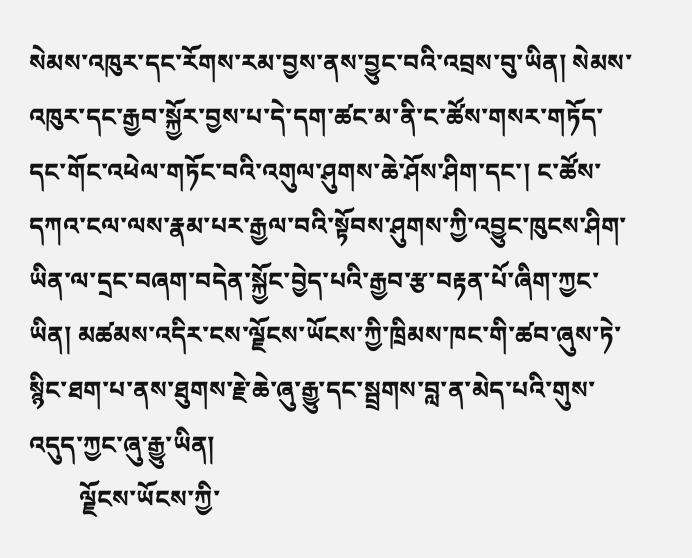སེམས་འཁུར་དང་རོགས་རམ་བྱས་ནས་བྱུང་བའི་འབྲས་བུ་ཡིན། སེམས་འཁུར་དང་རྒྱབ་སྐྱོར་བྱས་པ་དེ་དག་ཚང་མ་ནི་ང་ཚོས་གསར་གཏོད་དང་གོང་འཕེལ་གཏོང་བའི་འགུལ་ཤུགས་ཆེ་ཤོས་ཤིག་དང་། ང་ཚོས་དཀའ་ངལ་ལས་རྣམ་པར་རྒྱལ་བའི་སྟོབས་ཤུགས་ཀྱི་འབྱུང་ཁུངས་ཤིག་ཡིན་ལ་དྲང་བཞག་བདེན་སྐྱོང་བྱེད་པའི་རྒྱབ་རྩ་བརྟན་པོ་ཞིག་ཀྱང་ཡིན། མཚམས་འདིར་ངས་ལྗོངས་ཡོངས་ཀྱི་ཁྲིམས་ཁང་གི་ཚབ་ཞུས་ཏེ་སྙིང་ཐག་པ་ནས་ཐུགས་རྗེ་ཆེ་ཞུ་རྒྱུ་དང་སྦྲགས་བླ་ན་མེད་པའི་གུས་འདུད་ཀྱང་ཞུ་རྒྱུ་ཡིན།
        ལྗོངས་ཡོངས་ཀྱི་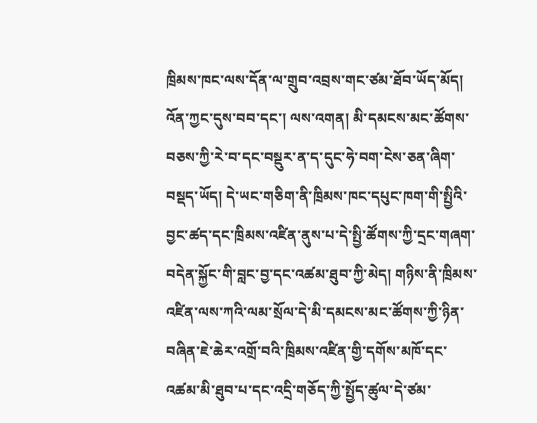ཁྲིམས་ཁང་ལས་དོན་ལ་གྲུབ་འབྲས་གང་ཙམ་ཐོབ་ཡོད་མོད། འོན་ཀྱང་དུས་བབ་དང་། ལས་འགན། མི་དམངས་མང་ཚོགས་བཅས་ཀྱི་རེ་བ་དང་བསྡུར་ན་ད་དུང་ཧེ་བག་ངེས་ཅན་ཞིག་བསྡད་ཡོད། དེ་ཡང་གཅིག་ནི་ཁྲིམས་ཁང་དཔུང་ཁག་གི་སྤྱིའི་བྱང་ཚད་དང་ཁྲིམས་འཛིན་ནུས་པ་དེ་སྤྱི་ཚོགས་ཀྱི་དྲང་གཞག་བདེན་སྐྱོང་གི་བླང་བྱ་དང་འཚམ་ཐུབ་ཀྱི་མེད། གཉིས་ནི་ཁྲིམས་འཛིན་ལས་ཀའི་ལམ་སྲོལ་དེ་མི་དམངས་མང་ཚོགས་ཀྱི་ཉིན་བཞིན་ཇེ་ཆེར་འགྲོ་བའི་ཁྲིམས་འཛིན་གྱི་དགོས་མཁོ་དང་འཚམ་མི་ཐུབ་པ་དང་འདྲི་གཅོད་ཀྱི་སྤྱོད་ཚུལ་དེ་ཙམ་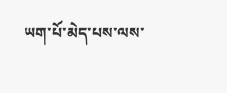ཡག་པོ་མེད་པས་ལས་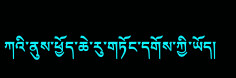ཀའི་ནུས་ཕྱོད་ཆེ་རུ་གཏོང་དགོས་ཀྱི་ཡོད།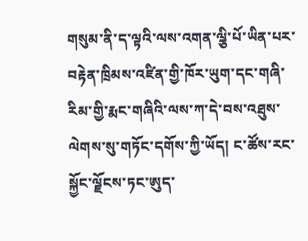གསུམ་ནི་ད་ལྟའི་ལས་འགན་ལྕི་པོ་ཡིན་པར་བརྟེན་ཁྲིམས་འཛིན་གྱི་ཁོར་ཡུག་དང་གཞི་རིམ་གྱི་རྨང་གཞིའི་ལས་ཀ་དེ་བས་འཐུས་ལེགས་སུ་གཏོང་དགོས་ཀྱི་ཡོད། ང་ཚོས་རང་སྐྱོང་ལྗོངས་ཏང་ཨུད་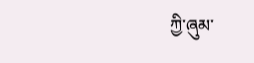ཀྱི་ཞུམ་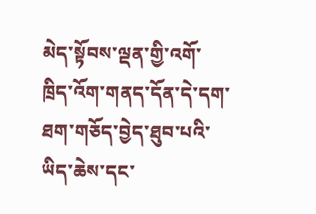མེད་སྟོབས་ལྡན་གྱི་འགོ་ཁྲིད་འོག་གནད་དོན་དེ་དག་ཐག་གཅོད་བྱེད་ཐུབ་པའི་ཡིད་ཆེས་དང་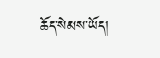ཆོད་སེམས་ཡོད།